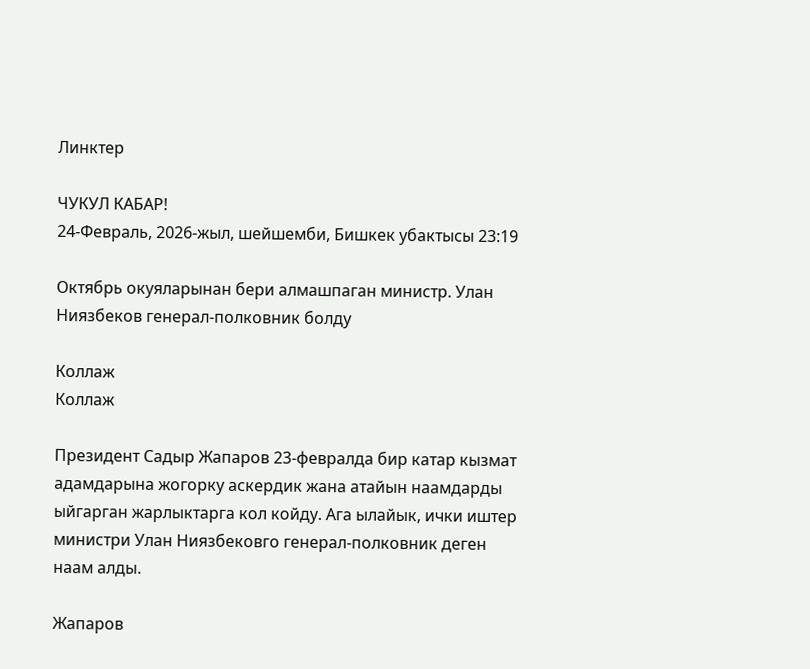Линктер

ЧУКУЛ КАБАР!
24-Февраль, 2026-жыл, шейшемби, Бишкек убактысы 23:19

Октябрь окуяларынан бери алмашпаган министр. Улан Ниязбеков генерал-полковник болду

Коллаж
Коллаж

Президент Садыр Жапаров 23-февралда бир катар кызмат адамдарына жогорку аскердик жана атайын наамдарды ыйгарган жарлыктарга кол койду. Ага ылайык, ички иштер министри Улан Ниязбековго генерал-полковник деген наам алды.

Жапаров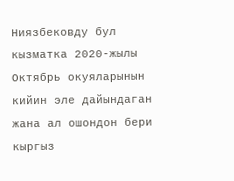Ниязбековду бул кызматка 2020-жылы Октябрь окуяларынын кийин эле дайындаган жана ал ошондон бери кыргыз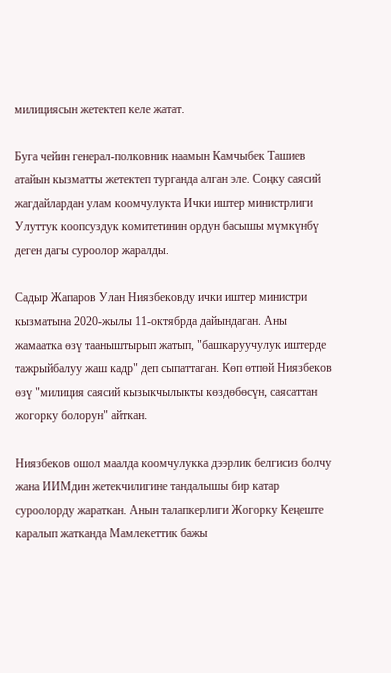милициясын жетектеп келе жатат.

Буга чейин генерал-полковник наамын Камчыбек Ташиев атайын кызматты жетектеп турганда алган эле. Соңку саясий жагдайлардан улам коомчулукта Ички иштер министрлиги Улуттук коопсуздук комитетинин ордун басышы мүмкүнбү деген дагы суроолор жаралды.

Садыр Жапаров Улан Ниязбековду ички иштер министри кызматына 2020-жылы 11-октябрда дайындаган. Аны жамаатка өзү тааныштырып жатып, "башкаруучулук иштерде тажрыйбалуу жаш кадр" деп сыпаттаган. Көп өтпөй Ниязбеков өзү "милиция саясий кызыкчылыкты көздөбөсүн, саясаттан жогорку болорун" айткан.

Ниязбеков ошол маалда коомчулукка дээрлик белгисиз болчу жана ИИМдин жетекчилигине тандалышы бир катар суроолорду жараткан. Анын талапкерлиги Жогорку Кеңеште каралып жатканда Мамлекеттик бажы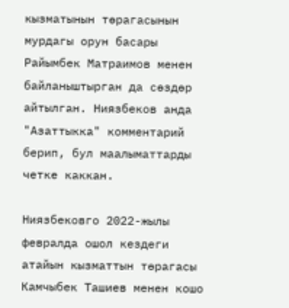кызматынын төрагасынын мурдагы орун басары Райымбек Матраимов менен байланыштырган да сөздөр айтылган. Ниязбеков анда "Азаттыкка" комментарий берип, бул маалыматтарды четке каккан.

Ниязбековго 2022-жылы февралда ошол кездеги атайын кызматтын төрагасы Камчыбек Ташиев менен кошо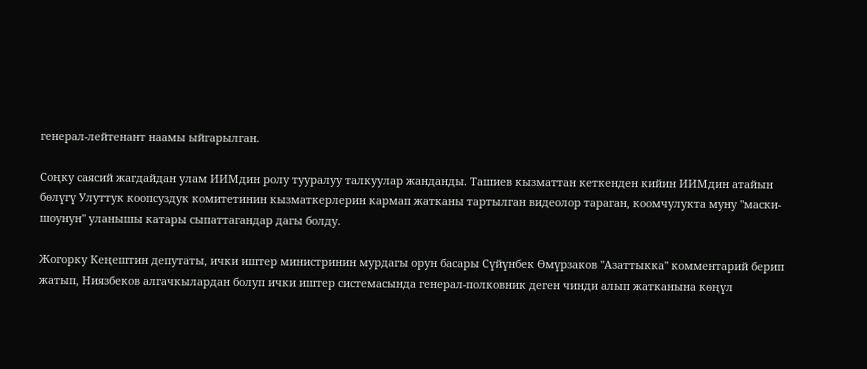генерал-лейтенант наамы ыйгарылган.

Соңку саясий жагдайдан улам ИИМдин ролу тууралуу талкуулар жанданды. Ташиев кызматтан кеткенден кийин ИИМдин атайын бөлүгү Улуттук коопсуздук комитетинин кызматкерлерин кармап жатканы тартылган видеолор тараган, коомчулукта муну "маски-шоунун" уланышы катары сыпаттагандар дагы болду.

Жогорку Кеңештин депутаты, ички иштер министринин мурдагы орун басары Сүйүнбек Өмүрзаков "Азаттыкка" комментарий берип жатып, Ниязбеков алгачкылардан болуп ички иштер системасында генерал-полковник деген чинди алып жатканына көңүл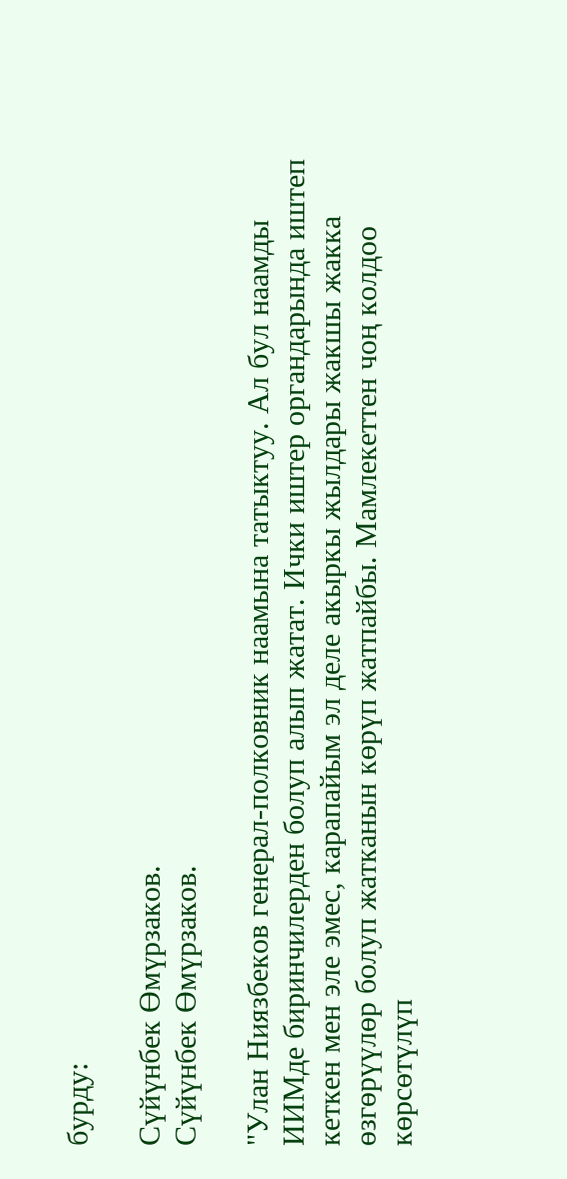бурду:

Сүйүнбек Өмүрзаков.
Сүйүнбек Өмүрзаков.

"Улан Ниязбеков генерал-полковник наамына татыктуу. Ал бул наамды ИИМде биринчилерден болуп алып жатат. Ички иштер органдарында иштеп кеткен мен эле эмес, карапайым эл деле акыркы жылдары жакшы жакка өзгөрүүлөр болуп жатканын көрүп жатпайбы. Мамлекеттен чоң колдоо көрсөтүлүп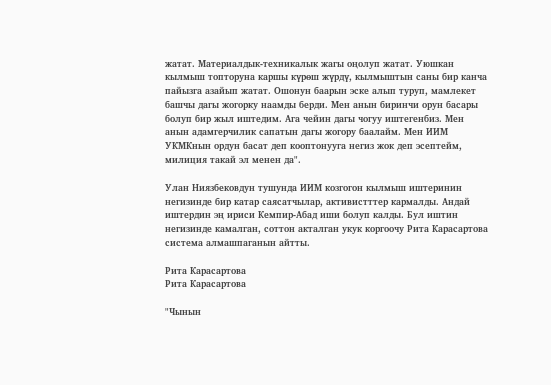жатат. Материалдык-техникалык жагы оңолуп жатат. Уюшкан кылмыш топторуна каршы күрөш жүрдү, кылмыштын саны бир канча пайызга азайып жатат. Ошонун баарын эске алып туруп, мамлекет башчы дагы жогорку наамды берди. Мен анын биринчи орун басары болуп бир жыл иштедим. Ага чейин дагы чогуу иштегенбиз. Мен анын адамгерчилик сапатын дагы жогору баалайм. Мен ИИМ УКМКнын ордун басат деп кооптонууга негиз жок деп эсептейм, милиция такай эл менен да".

Улан Ниязбековдун тушунда ИИМ козгогон кылмыш иштеринин негизинде бир катар саясатчылар, активистттер кармалды. Андай иштердин эң ириси Кемпир-Абад иши болуп калды. Бул иштин негизинде камалган, соттон акталган укук коргоочу Рита Карасартова система алмашпаганын айтты.

Рита Карасартова
Рита Карасартова

"Чынын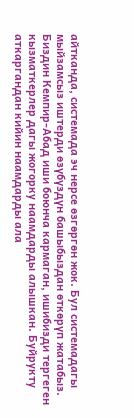айтканда, системада эч нерсе өзгөргөн жок. Бул системадагы мыйзамсыз иштерди өзүбүздүн башыбыздан өткөрүп жатабыз. Биздин Кемпир-Абад иши боюнча кармаган, ишибизди тергеген кызматкерлер дагы жогорку наамдарды алышкан. Буйрукту аткаргандан кийин наамдарды ала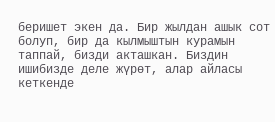беришет экен да. Бир жылдан ашык сот болуп, бир да кылмыштын курамын таппай, бизди акташкан. Биздин ишибизде деле жүрөт, алар айласы кеткенде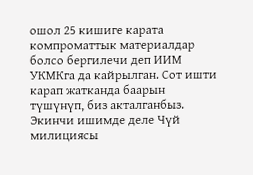ошол 25 кишиге карата компроматтык материалдар болсо бергилечи деп ИИМ УКМКга да кайрылган. Сот ишти карап жатканда баарын түшүнүп, биз акталганбыз. Экинчи ишимде деле Чүй милициясы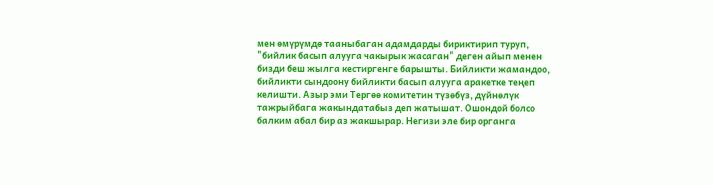мен өмүрүмдө тааныбаган адамдарды бириктирип туруп, "бийлик басып алууга чакырык жасаган" деген айып менен бизди беш жылга кестиргенге барышты. Бийликти жамандоо, бийликти сындоону бийликти басып алууга аракетке теңеп келишти. Азыр эми Тергөө комитетин түзөбүз, дүйнөлүк тажрыйбага жакындатабыз деп жатышат. Ошондой болсо балким абал бир аз жакшырар. Негизи эле бир органга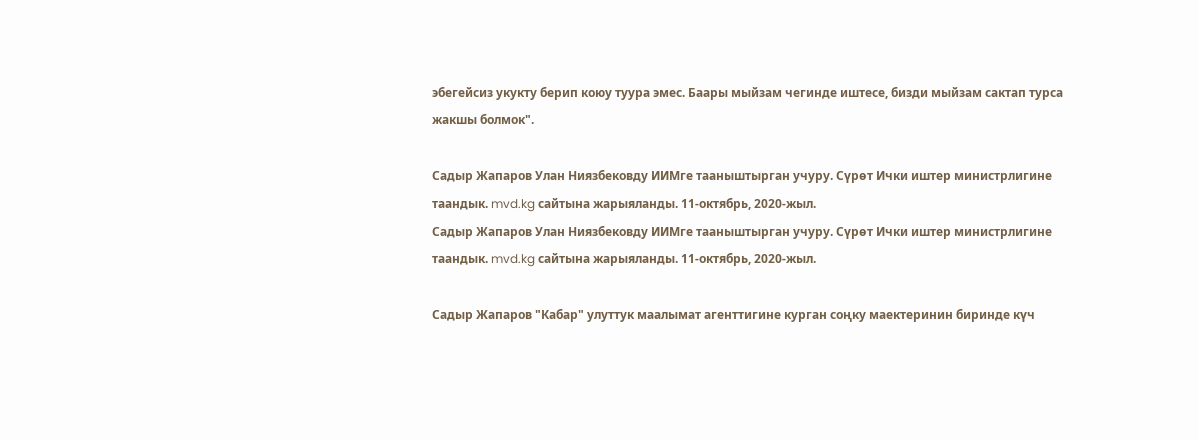эбегейсиз укукту берип коюу туура эмес. Баары мыйзам чегинде иштесе, бизди мыйзам сактап турса жакшы болмок".

Садыр Жапаров Улан Ниязбековду ИИМге тааныштырган учуру. Сүрөт Ички иштер министрлигине таандык. mvd.kg сайтына жарыяланды. 11-октябрь, 2020-жыл.
Садыр Жапаров Улан Ниязбековду ИИМге тааныштырган учуру. Сүрөт Ички иштер министрлигине таандык. mvd.kg сайтына жарыяланды. 11-октябрь, 2020-жыл.

Садыр Жапаров "Кабар" улуттук маалымат агенттигине курган соңку маектеринин биринде күч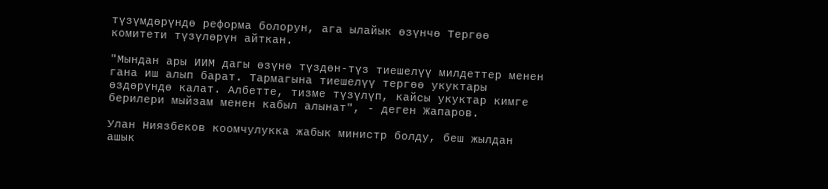түзүмдөрүндө реформа болорун, ага ылайык өзүнчө Тергөө комитети түзүлөрүн айткан.

"Мындан ары ИИМ дагы өзүнө түздөн-түз тиешелүү милдеттер менен гана иш алып барат. Тармагына тиешелүү тергөө укуктары өздөрүндө калат. Албетте, тизме түзүлүп, кайсы укуктар кимге берилери мыйзам менен кабыл алынат", - деген Жапаров.

Улан Ниязбеков коомчулукка жабык министр болду, беш жылдан ашык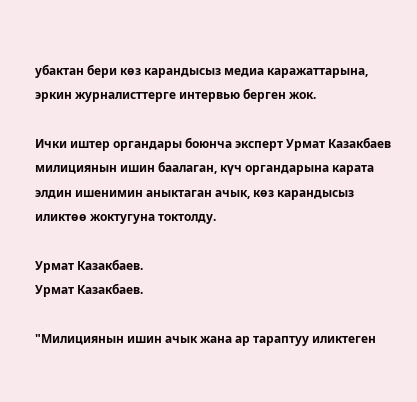убактан бери көз карандысыз медиа каражаттарына, эркин журналисттерге интервью берген жок.

Ички иштер органдары боюнча эксперт Урмат Казакбаев милициянын ишин баалаган, күч органдарына карата элдин ишенимин аныктаган ачык, көз карандысыз иликтөө жоктугуна токтолду.

Урмат Казакбаев.
Урмат Казакбаев.

"Милициянын ишин ачык жана ар тараптуу иликтеген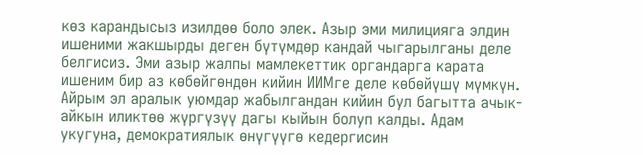көз карандысыз изилдөө боло элек. Азыр эми милицияга элдин ишеними жакшырды деген бүтүмдөр кандай чыгарылганы деле белгисиз. Эми азыр жалпы мамлекеттик органдарга карата ишеним бир аз көбөйгөндөн кийин ИИМге деле көбөйүшү мүмкүн. Айрым эл аралык уюмдар жабылгандан кийин бул багытта ачык-айкын иликтөө жүргүзүү дагы кыйын болуп калды. Адам укугуна, демократиялык өнүгүүгө кедергисин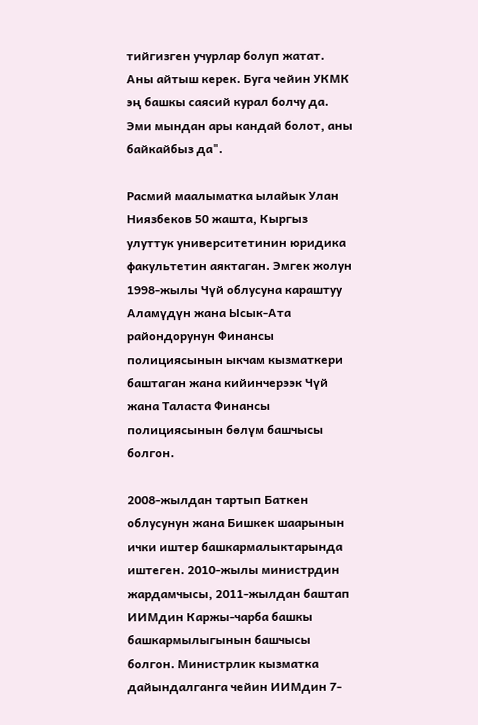тийгизген учурлар болуп жатат. Аны айтыш керек. Буга чейин УКМК эң башкы саясий курал болчу да. Эми мындан ары кандай болот, аны байкайбыз да".

Расмий маалыматка ылайык Улан Ниязбеков 50 жашта, Кыргыз улуттук университетинин юридика факультетин аяктаган. Эмгек жолун 1998-жылы Чүй облусуна караштуу Аламүдүн жана Ысык-Ата райондорунун Финансы полициясынын ыкчам кызматкери баштаган жана кийинчерээк Чүй жана Таласта Финансы полициясынын бөлүм башчысы болгон.

2008-жылдан тартып Баткен облусунун жана Бишкек шаарынын ички иштер башкармалыктарында иштеген. 2010-жылы министрдин жардамчысы, 2011-жылдан баштап ИИМдин Каржы-чарба башкы башкармылыгынын башчысы болгон. Министрлик кызматка дайындалганга чейин ИИМдин 7-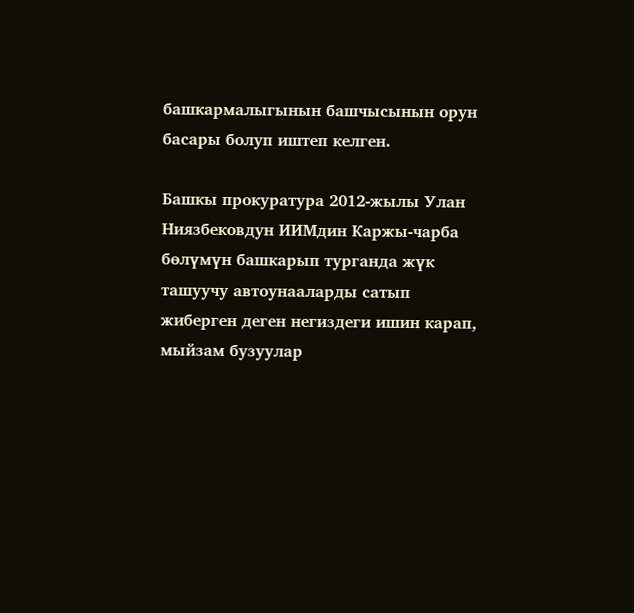башкармалыгынын башчысынын орун басары болуп иштеп келген.

Башкы прокуратура 2012-жылы Улан Ниязбековдун ИИМдин Каржы-чарба бөлүмүн башкарып турганда жүк ташуучу автоунааларды сатып жиберген деген негиздеги ишин карап, мыйзам бузуулар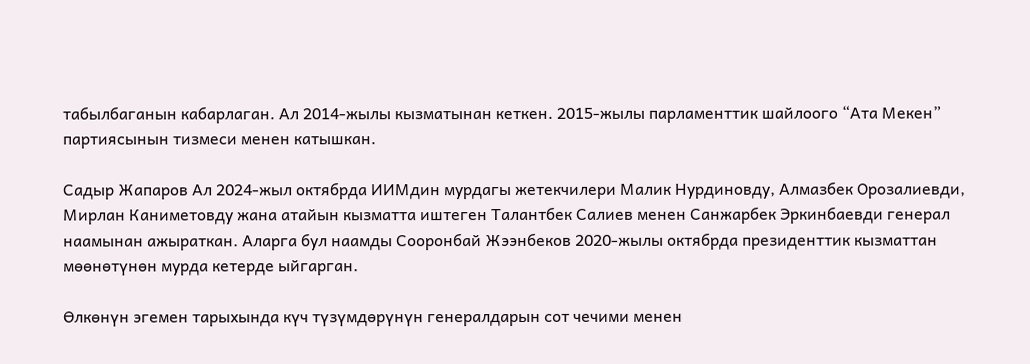табылбаганын кабарлаган. Ал 2014-жылы кызматынан кеткен. 2015-жылы парламенттик шайлоого “Ата Мекен” партиясынын тизмеси менен катышкан.

Садыр Жапаров Ал 2024-жыл октябрда ИИМдин мурдагы жетекчилери Малик Нурдиновду, Алмазбек Орозалиевди, Мирлан Каниметовду жана атайын кызматта иштеген Талантбек Салиев менен Санжарбек Эркинбаевди генерал наамынан ажыраткан. Аларга бул наамды Сооронбай Жээнбеков 2020-жылы октябрда президенттик кызматтан мөөнөтүнөн мурда кетерде ыйгарган.

Өлкөнүн эгемен тарыхында күч түзүмдөрүнүн генералдарын сот чечими менен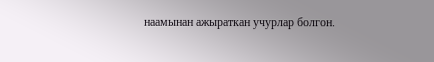наамынан ажыраткан учурлар болгон.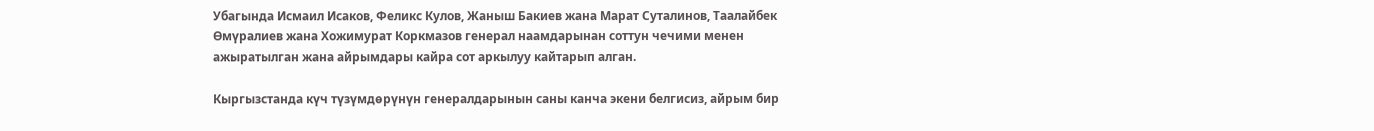Убагында Исмаил Исаков, Феликс Кулов, Жаныш Бакиев жана Марат Суталинов, Таалайбек Өмүралиев жана Хожимурат Коркмазов генерал наамдарынан соттун чечими менен ажыратылган жана айрымдары кайра сот аркылуу кайтарып алган.

Кыргызстанда күч түзүмдөрүнүн генералдарынын саны канча экени белгисиз, айрым бир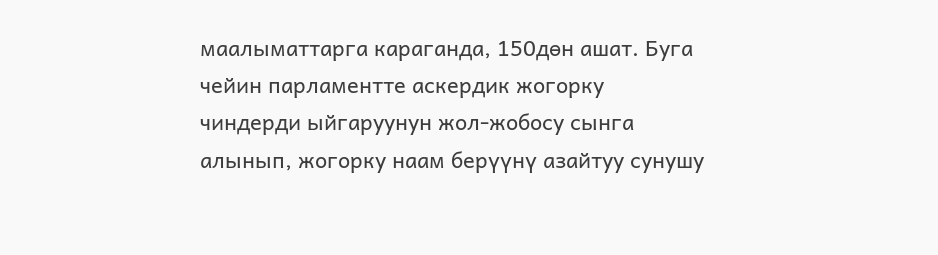маалыматтарга караганда, 150дөн ашат. Буга чейин парламентте аскердик жогорку чиндерди ыйгаруунун жол-жобосу сынга алынып, жогорку наам берүүнү азайтуу сунушу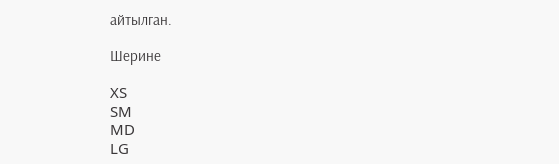айтылган.

Шерине

XS
SM
MD
LG